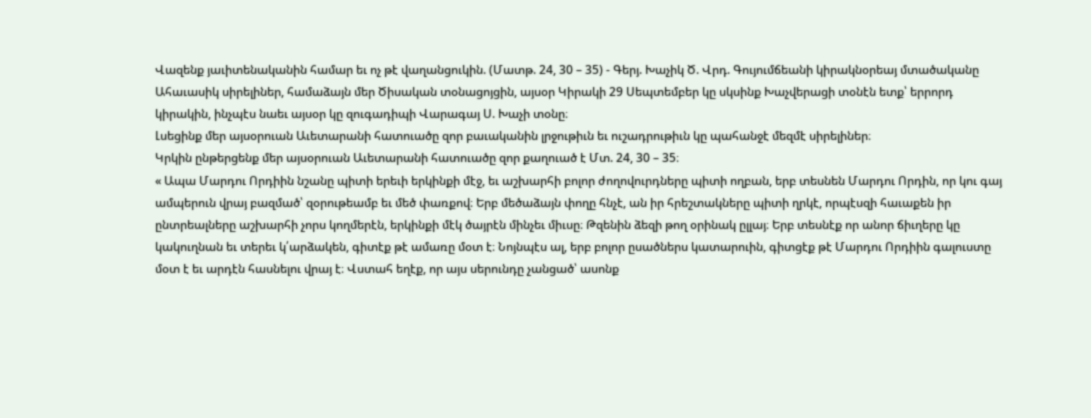Վազենք յաւիտենականին համար եւ ոչ թէ վաղանցուկին. (Մատթ. 24, 30 – 35) - Գերյ. Խաչիկ Ծ. Վրդ. Գույումճեանի կիրակնօրեայ մտածականը
Ահաւասիկ սիրելիներ, համաձայն մեր Ծիսական տօնացոյցին, այսօր Կիրակի 29 Սեպտեմբեր կը սկսինք Խաչվերացի տօնէն ետք՝ երրորդ կիրակին, ինչպէս նաեւ այսօր կը զուգադիպի Վարագայ Ս. Խաչի տօնը։
Լսեցինք մեր այսօրուան Աւետարանի հատուածը զոր բաւականին լրջութիւն եւ ուշադրութիւն կը պահանջէ մեզմէ սիրելիներ։
Կրկին ընթերցենք մեր այսօրուան Աւետարանի հատուածը զոր քաղուած է Մտ. 24, 30 – 35։
« Ապա Մարդու Որդիին նշանը պիտի երեւի երկինքի մէջ, եւ աշխարհի բոլոր ժողովուրդները պիտի ողբան, երբ տեսնեն Մարդու Որդին, որ կու գայ ամպերուն վրայ բազմած՝ զօրութեամբ եւ մեծ փառքով։ Երբ մեծաձայն փողը հնչէ, ան իր հրեշտակները պիտի ղրկէ, որպէսզի հաւաքեն իր ընտրեալները աշխարհի չորս կողմերէն, երկինքի մէկ ծայրէն մինչեւ միւսը։ Թզենին ձեզի թող օրինակ ըլլայ։ Երբ տեսնէք որ անոր ճիւղերը կը կակուղնան եւ տերեւ կ՛արձակեն, գիտէք թէ ամառը մօտ է։ Նոյնպէս ալ, երբ բոլոր ըսածներս կատարուին, գիտցէք թէ Մարդու Որդիին գալուստը մօտ է եւ արդէն հասնելու վրայ է։ Վստահ եղէք, որ այս սերունդը չանցած՝ ասոնք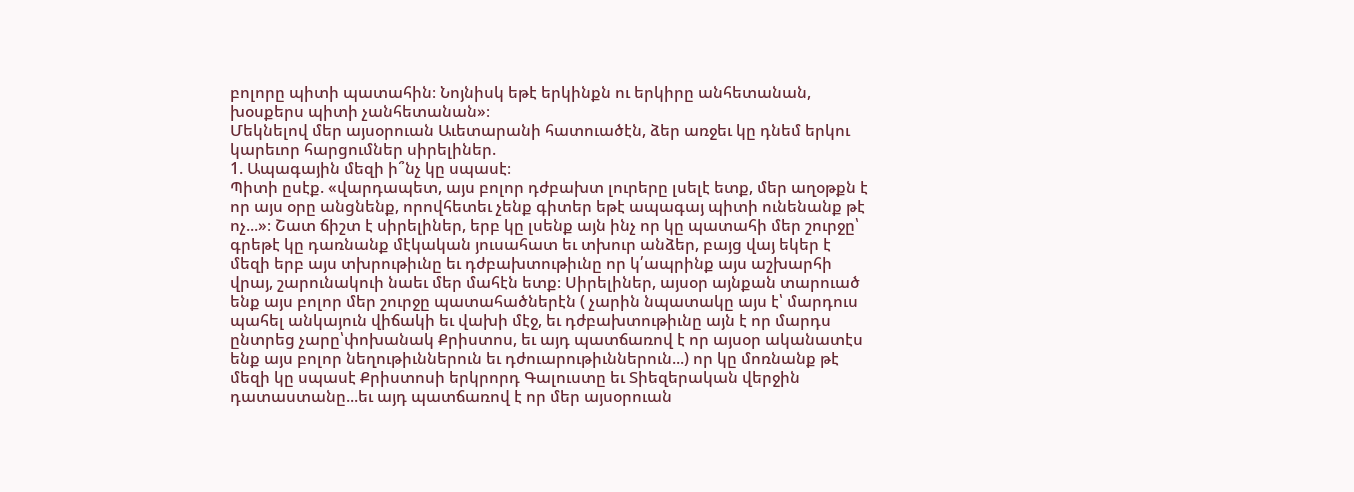բոլորը պիտի պատահին։ Նոյնիսկ եթէ երկինքն ու երկիրը անհետանան, խօսքերս պիտի չանհետանան»։
Մեկնելով մեր այսօրուան Աւետարանի հատուածէն, ձեր առջեւ կը դնեմ երկու կարեւոր հարցումներ սիրելիներ.
1. Ապագային մեզի ի՞նչ կը սպասէ։
Պիտի ըսէք. «վարդապետ, այս բոլոր դժբախտ լուրերը լսելէ ետք, մեր աղօթքն է որ այս օրը անցնենք, որովհետեւ չենք գիտեր եթէ ապագայ պիտի ունենանք թէ ոչ...»։ Շատ ճիշտ է սիրելիներ, երբ կը լսենք այն ինչ որ կը պատահի մեր շուրջը՝ գրեթէ կը դառնանք մէկական յուսահատ եւ տխուր անձեր, բայց վայ եկեր է մեզի երբ այս տխրութիւնը եւ դժբախտութիւնը որ կ՛ապրինք այս աշխարհի վրայ, շարունակուի նաեւ մեր մահէն ետք։ Սիրելիներ, այսօր այնքան տարուած ենք այս բոլոր մեր շուրջը պատահածներէն ( չարին նպատակը այս է՝ մարդուս պահել անկայուն վիճակի եւ վախի մէջ, եւ դժբախտութիւնը այն է որ մարդս ընտրեց չարը՝փոխանակ Քրիստոս, եւ այդ պատճառով է որ այսօր ականատէս ենք այս բոլոր նեղութիւններուն եւ դժուարութիւններուն...) որ կը մոռնանք թէ մեզի կը սպասէ Քրիստոսի երկրորդ Գալուստը եւ Տիեզերական վերջին դատաստանը...եւ այդ պատճառով է որ մեր այսօրուան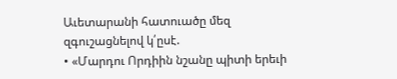Աւետարանի հատուածը մեզ զգուշացնելով կ՛ըսէ.
• «Մարդու Որդիին նշանը պիտի երեւի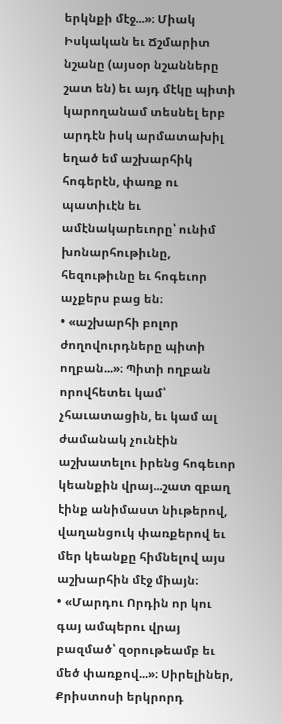երկնքի մէջ...»։ Միակ Իսկական եւ Ճշմարիտ նշանը (այսօր նշանները շատ են) եւ այդ մէկը պիտի կարողանամ տեսնել երբ արդէն իսկ արմատախիլ եղած եմ աշխարհիկ հոգերէն, փառք ու պատիւէն եւ ամէնակարեւորը՝ ունիմ խոնարհութիւնը, հեզութիւնը եւ հոգեւոր աչքերս բաց են։
• «աշխարհի բոլոր ժողովուրդները պիտի ողբան...»։ Պիտի ողբան որովհետեւ կամ՝ չհաւատացին, եւ կամ ալ ժամանակ չունէին աշխատելու իրենց հոգեւոր կեանքին վրայ...շատ զբաղ էինք անիմաստ նիւթերով, վաղանցուկ փառքերով եւ մեր կեանքը հիմնելով այս աշխարհին մէջ միայն։
• «Մարդու Որդին որ կու գայ ամպերու վրայ բազմած՝ զօրութեամբ եւ մեծ փառքով...»։ Սիրելիներ, Քրիստոսի երկրորդ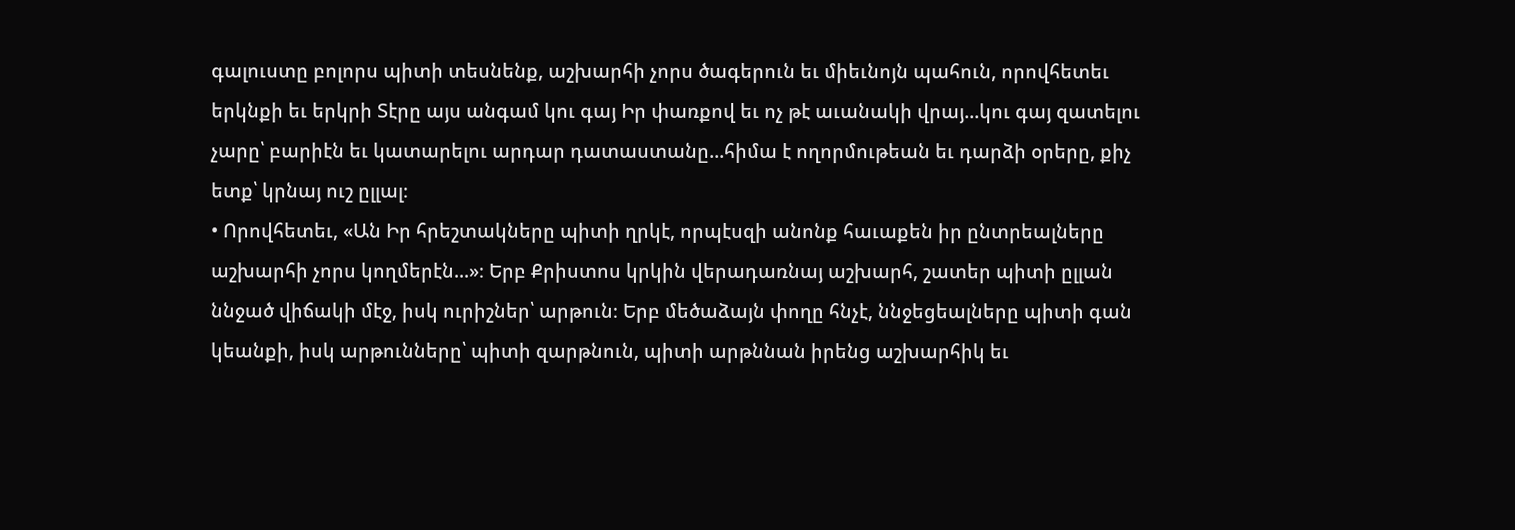գալուստը բոլորս պիտի տեսնենք, աշխարհի չորս ծագերուն եւ միեւնոյն պահուն, որովհետեւ երկնքի եւ երկրի Տէրը այս անգամ կու գայ Իր փառքով եւ ոչ թէ աւանակի վրայ...կու գայ զատելու չարը՝ բարիէն եւ կատարելու արդար դատաստանը...հիմա է ողորմութեան եւ դարձի օրերը, քիչ ետք՝ կրնայ ուշ ըլլալ։
• Որովհետեւ, «Ան Իր հրեշտակները պիտի ղրկէ, որպէսզի անոնք հաւաքեն իր ընտրեալները աշխարհի չորս կողմերէն...»։ Երբ Քրիստոս կրկին վերադառնայ աշխարհ, շատեր պիտի ըլլան ննջած վիճակի մէջ, իսկ ուրիշներ՝ արթուն։ Երբ մեծաձայն փողը հնչէ, ննջեցեալները պիտի գան կեանքի, իսկ արթունները՝ պիտի զարթնուն, պիտի արթննան իրենց աշխարհիկ եւ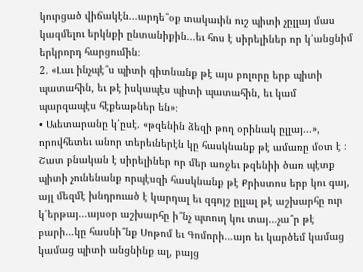կուրցած վիճակէն...արդե՞օք տակաւին ուշ պիտի չըլլայ մաս կազմելու երկնքի ընտանիքին...եւ հոս է սիրելիներ որ կ՛անցնիմ երկրորդ հարցումին։
2. «Լաւ ինչպէ՞ս պիտի գիտնանք թէ այս բոլորը երբ պիտի պատահին, եւ թէ իսկապէս պիտի պատահին, եւ կամ պարզապէս հէքեաթներ են»։
• Աւետարանը կ՛ըսէ. «թզենին ձեզի թող օրինակ ըլլայ...», որովհետեւ անոր տերեւներէն կը հասկնանք թէ ամառը մօտ է ։ Շատ բնական է սիրելիներ որ մեր առջեւ թզենիի ծառ պէտք պիտի չունենանք որպէսզի հասկնանք թէ Քրիստոս երբ կու գայ, այլ մեզմէ խնդրուած է կարդալ եւ զգոյշ ըլլալ թէ աշխարհը ուր կ՛երթայ...այսօր աշխարհը ի՞նչ պտուղ կու տայ…չա՞ր թէ բարի…կը հասնի՞նք Սոթոմ եւ Գոմորի…այո եւ կարծեմ կամաց կամաց պիտի անցնինք ալ, բայց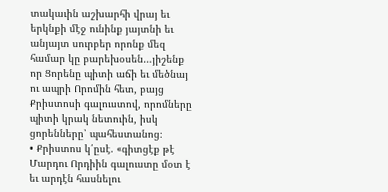տակաւին աշխարհի վրայ եւ երկնքի մէջ ունինք յայտնի եւ անյայտ սուրբեր որոնք մեզ համար կը բարեխօսեն…յիշենք որ Ցորենը պիտի աճի եւ մեծնայ ու ապրի Որոմին հետ, բայց Քրիստոսի գալուստով, որոմները պիտի կրակ նետուին, իսկ ցորենները՝ պահեստանոց։
• Քրիստոս կ՛ըսէ. «գիտցէք թէ Մարդու Որդիին գալուստը մօտ է եւ արդէն հասնելու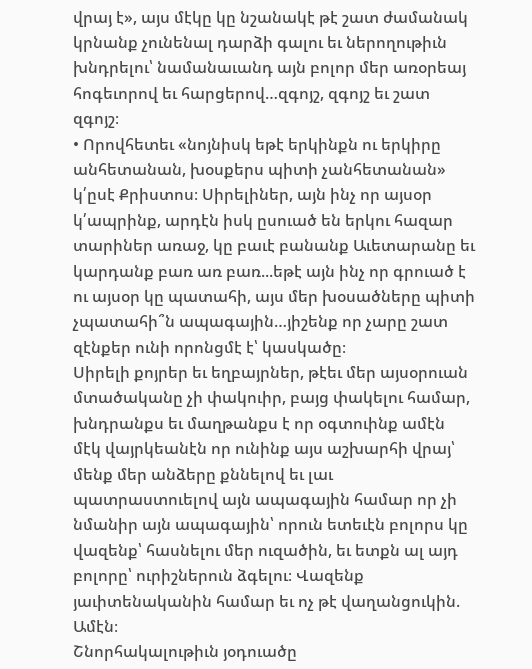վրայ է», այս մէկը կը նշանակէ թէ շատ ժամանակ կրնանք չունենալ դարձի գալու եւ ներողութիւն խնդրելու՝ նամանաւանդ այն բոլոր մեր առօրեայ հոգեւորով եւ հարցերով…զգոյշ, զգոյշ եւ շատ զգոյշ։
• Որովհետեւ «նոյնիսկ եթէ երկինքն ու երկիրը անհետանան, խօսքերս պիտի չանհետանան» կ՛ըսէ Քրիստոս։ Սիրելիներ, այն ինչ որ այսօր կ՛ապրինք, արդէն իսկ ըսուած են երկու հազար տարիներ առաջ, կը բաւէ բանանք Աւետարանը եւ կարդանք բառ առ բառ...եթէ այն ինչ որ գրուած է ու այսօր կը պատահի, այս մեր խօսածները պիտի չպատահի՞ն ապագային…յիշենք որ չարը շատ զէնքեր ունի որոնցմէ է՝ կասկածը։
Սիրելի քոյրեր եւ եղբայրներ, թէեւ մեր այսօրուան մտածականը չի փակուիր, բայց փակելու համար, խնդրանքս եւ մաղթանքս է որ օգտուինք ամէն մէկ վայրկեանէն որ ունինք այս աշխարհի վրայ՝ մենք մեր անձերը քննելով եւ լաւ պատրաստուելով այն ապագային համար որ չի նմանիր այն ապագային՝ որուն ետեւէն բոլորս կը վազենք՝ հասնելու մեր ուզածին, եւ ետքն ալ այդ բոլորը՝ ուրիշներուն ձգելու։ Վազենք յաւիտենականին համար եւ ոչ թէ վաղանցուկին. Ամէն։
Շնորհակալութիւն յօդուածը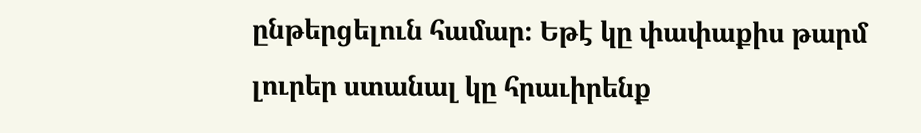ընթերցելուն համար։ Եթէ կը փափաքիս թարմ լուրեր ստանալ կը հրաւիրենք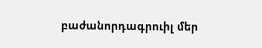բաժանորդագրուիլ մեր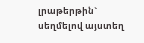լրաթերթին` սեղմելով այստեղ